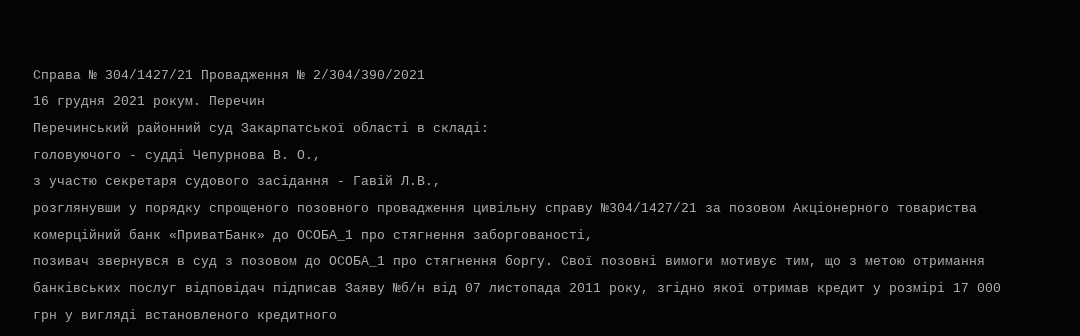Справа № 304/1427/21 Провадження № 2/304/390/2021
16 грудня 2021 рокум. Перечин
Перечинський районний суд Закарпатської області в складі:
головуючого - судді Чепурнова В. О.,
з участю секретаря судового засідання - Гавій Л.В.,
розглянувши у порядку спрощеного позовного провадження цивільну справу №304/1427/21 за позовом Акціонерного товариства комерційний банк «ПриватБанк» до ОСОБА_1 про стягнення заборгованості,
позивач звернувся в суд з позовом до ОСОБА_1 про стягнення боргу. Свої позовні вимоги мотивує тим, що з метою отримання банківських послуг відповідач підписав Заяву №б/н від 07 листопада 2011 року, згідно якої отримав кредит у розмірі 17 000 грн у вигляді встановленого кредитного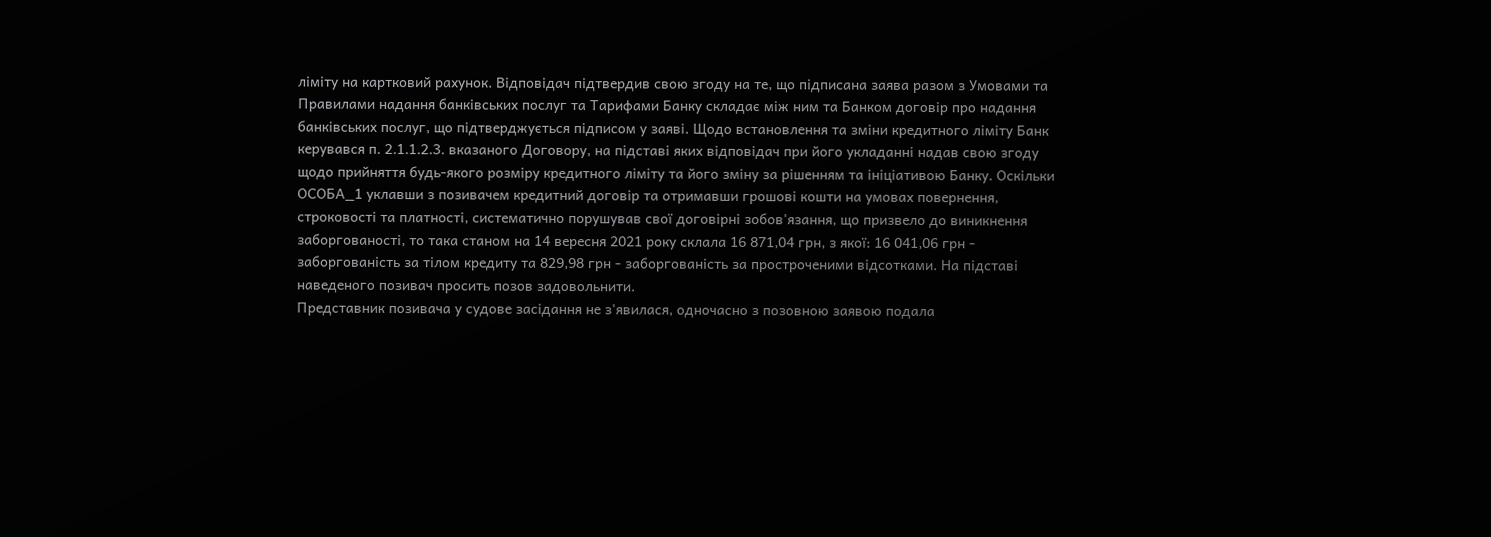ліміту на картковий рахунок. Відповідач підтвердив свою згоду на те, що підписана заява разом з Умовами та Правилами надання банківських послуг та Тарифами Банку складає між ним та Банком договір про надання банківських послуг, що підтверджується підписом у заяві. Щодо встановлення та зміни кредитного ліміту Банк керувався п. 2.1.1.2.3. вказаного Договору, на підставі яких відповідач при його укладанні надав свою згоду щодо прийняття будь-якого розміру кредитного ліміту та його зміну за рішенням та ініціативою Банку. Оскільки ОСОБА_1 уклавши з позивачем кредитний договір та отримавши грошові кошти на умовах повернення, строковості та платності, систематично порушував свої договірні зобов'язання, що призвело до виникнення заборгованості, то така станом на 14 вересня 2021 року склала 16 871,04 грн, з якої: 16 041,06 грн - заборгованість за тілом кредиту та 829,98 грн - заборгованість за простроченими відсотками. На підставі наведеного позивач просить позов задовольнити.
Представник позивача у судове засідання не з'явилася, одночасно з позовною заявою подала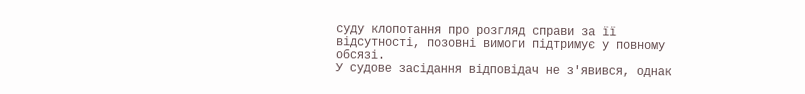суду клопотання про розгляд справи за її відсутності, позовні вимоги підтримує у повному обсязі.
У судове засідання відповідач не з'явився, однак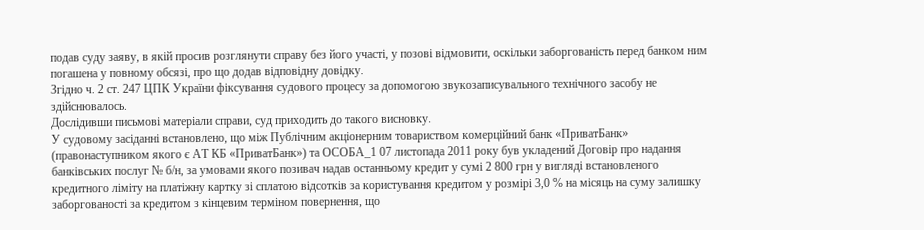подав суду заяву, в якій просив розглянути справу без його участі, у позові відмовити, оскільки заборгованість перед банком ним погашена у повному обсязі, про що додав відповідну довідку.
Згідно ч. 2 ст. 247 ЦПК України фіксування судового процесу за допомогою звукозаписувального технічного засобу не здійснювалось.
Дослідивши письмові матеріали справи, суд приходить до такого висновку.
У судовому засіданні встановлено, що між Публічним акціонерним товариством комерційний банк «ПриватБанк» (правонаступником якого є АТ КБ «ПриватБанк») та ОСОБА_1 07 листопада 2011 року був укладений Договір про надання банківських послуг № б/н, за умовами якого позивач надав останньому кредит у сумі 2 800 грн у вигляді встановленого кредитного ліміту на платіжну картку зі сплатою відсотків за користування кредитом у розмірі 3,0 % на місяць на суму залишку заборгованості за кредитом з кінцевим терміном повернення, що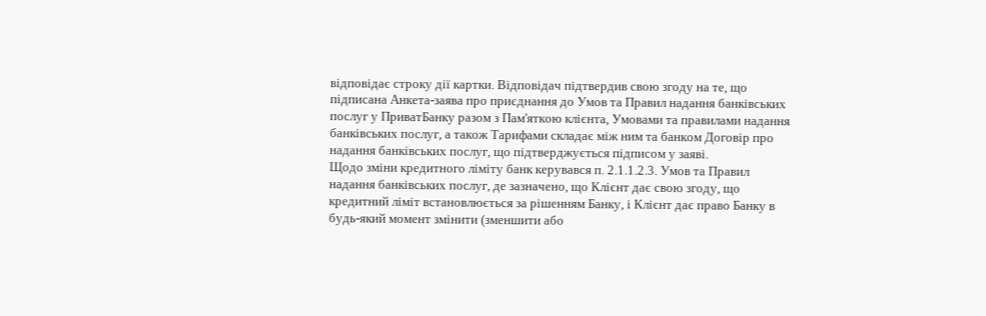відповідає строку дії картки. Відповідач підтвердив свою згоду на те, що підписана Анкета-заява про приєднання до Умов та Правил надання банківських послуг у ПриватБанку разом з Пам'яткою клієнта, Умовами та правилами надання банківських послуг, а також Тарифами складає між ним та банком Договір про надання банківських послуг, що підтверджується підписом у заяві.
Щодо зміни кредитного ліміту банк керувався п. 2.1.1.2.3. Умов та Правил надання банківських послуг, де зазначено, що Клієнт дає свою згоду, що кредитний ліміт встановлюється за рішенням Банку, і Клієнт дає право Банку в будь-який момент змінити (зменшити або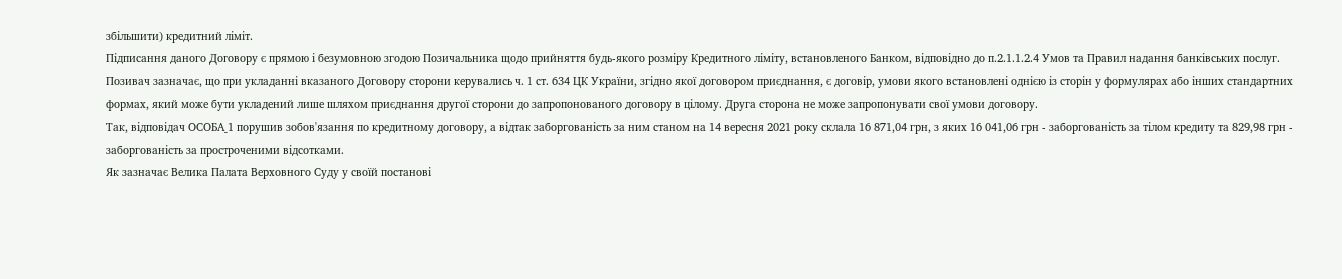збільшити) кредитний ліміт.
Підписання даного Договору є прямою і безумовною згодою Позичальника щодо прийняття будь-якого розміру Кредитного ліміту, встановленого Банком, відповідно до п.2.1.1.2.4 Умов та Правил надання банківських послуг.
Позивач зазначає, що при укладанні вказаного Договору сторони керувались ч. 1 ст. 634 ЦК України, згідно якої договором приєднання, є договір, умови якого встановлені однією із сторін у формулярах або інших стандартних формах, який може бути укладений лише шляхом приєднання другої сторони до запропонованого договору в цілому. Друга сторона не може запропонувати свої умови договору.
Так, відповідач ОСОБА_1 порушив зобов'язання по кредитному договору, а відтак заборгованість за ним станом на 14 вересня 2021 року склала 16 871,04 грн, з яких 16 041,06 грн - заборгованість за тілом кредиту та 829,98 грн - заборгованість за простроченими відсотками.
Як зазначає Велика Палата Верховного Суду у своїй постанові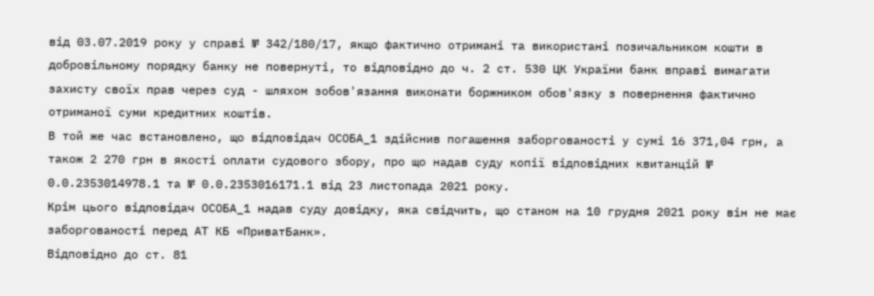від 03.07.2019 року у справі № 342/180/17, якщо фактично отримані та використані позичальником кошти в добровільному порядку банку не повернуті, то відповідно до ч. 2 ст. 530 ЦК України банк вправі вимагати захисту своїх прав через суд - шляхом зобов'язання виконати боржником обов'язку з повернення фактично отриманої суми кредитних коштів.
В той же час встановлено, що відповідач ОСОБА_1 здійснив погашення заборгованості у сумі 16 371,04 грн, а також 2 270 грн в якості оплати судового збору, про що надав суду копії відповідних квитанцій № 0.0.2353014978.1 та № 0.0.2353016171.1 від 23 листопада 2021 року.
Крім цього відповідач ОСОБА_1 надав суду довідку, яка свідчить, що станом на 10 грудня 2021 року він не має заборгованості перед АТ КБ «ПриватБанк».
Відповідно до ст. 81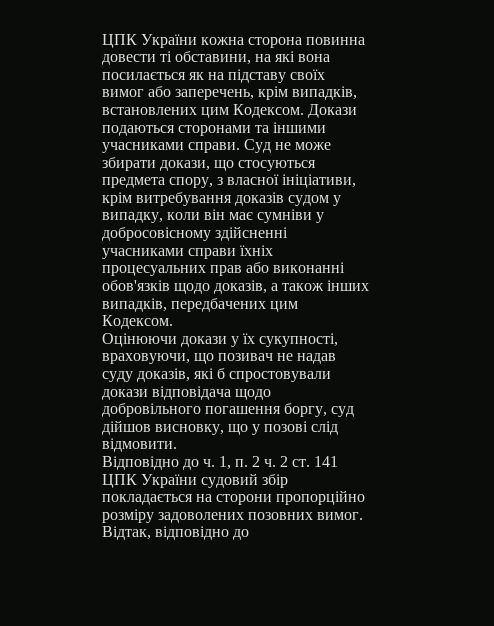ЦПК України кожна сторона повинна довести ті обставини, на які вона посилається як на підставу своїх вимог або заперечень, крім випадків, встановлених цим Кодексом. Докази подаються сторонами та іншими учасниками справи. Суд не може збирати докази, що стосуються предмета спору, з власної ініціативи, крім витребування доказів судом у випадку, коли він має сумніви у добросовісному здійсненні учасниками справи їхніх процесуальних прав або виконанні обов'язків щодо доказів, а також інших випадків, передбачених цим Кодексом.
Оцінюючи докази у їх сукупності, враховуючи, що позивач не надав суду доказів, які б спростовували докази відповідача щодо добровільного погашення боргу, суд дійшов висновку, що у позові слід відмовити.
Відповідно до ч. 1, п. 2 ч. 2 ст. 141 ЦПК України судовий збір покладається на сторони пропорційно розміру задоволених позовних вимог.
Відтак, відповідно до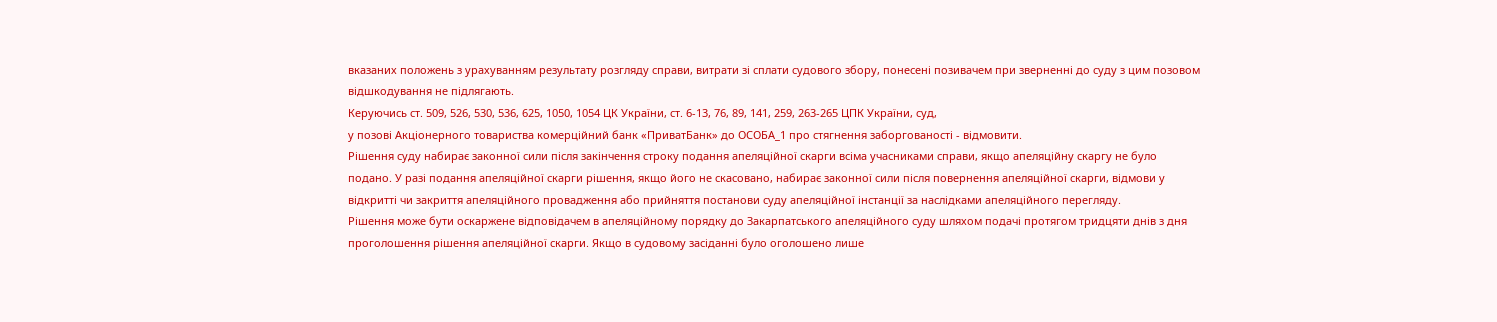вказаних положень з урахуванням результату розгляду справи, витрати зі сплати судового збору, понесені позивачем при зверненні до суду з цим позовом відшкодування не підлягають.
Керуючись ст. 509, 526, 530, 536, 625, 1050, 1054 ЦК України, ст. 6-13, 76, 89, 141, 259, 263-265 ЦПК України, суд,
у позові Акціонерного товариства комерційний банк «ПриватБанк» до ОСОБА_1 про стягнення заборгованості - відмовити.
Рішення суду набирає законної сили після закінчення строку подання апеляційної скарги всіма учасниками справи, якщо апеляційну скаргу не було подано. У разі подання апеляційної скарги рішення, якщо його не скасовано, набирає законної сили після повернення апеляційної скарги, відмови у відкритті чи закриття апеляційного провадження або прийняття постанови суду апеляційної інстанції за наслідками апеляційного перегляду.
Рішення може бути оскаржене відповідачем в апеляційному порядку до Закарпатського апеляційного суду шляхом подачі протягом тридцяти днів з дня проголошення рішення апеляційної скарги. Якщо в судовому засіданні було оголошено лише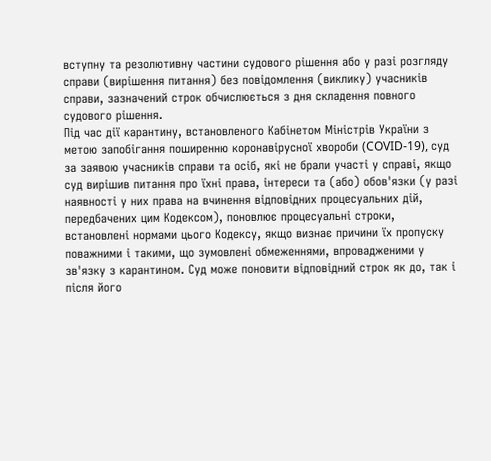вступну та резолютивну частини судового рішення або у разі розгляду справи (вирішення питання) без повідомлення (виклику) учасників справи, зазначений строк обчислюється з дня складення повного судового рішення.
Під час дії карантину, встановленого Кабінетом Міністрів України з метою запобігання поширенню коронавірусної хвороби (COVID-19), суд за заявою учасників справи та осіб, які не брали участі у справі, якщо суд вирішив питання про їхні права, інтереси та (або) обов'язки (у разі наявності у них права на вчинення відповідних процесуальних дій, передбачених цим Кодексом), поновлює процесуальні строки, встановлені нормами цього Кодексу, якщо визнає причини їх пропуску поважними і такими, що зумовлені обмеженнями, впровадженими у зв'язку з карантином. Суд може поновити відповідний строк як до, так і після його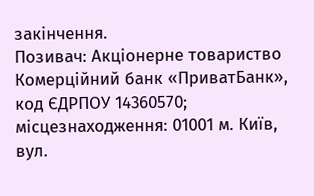закінчення.
Позивач: Акціонерне товариство Комерційний банк «ПриватБанк», код ЄДРПОУ 14360570; місцезнаходження: 01001 м. Київ, вул.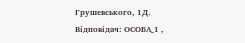Грушевського, 1Д.
Відповідач: ОСОБА_1 ,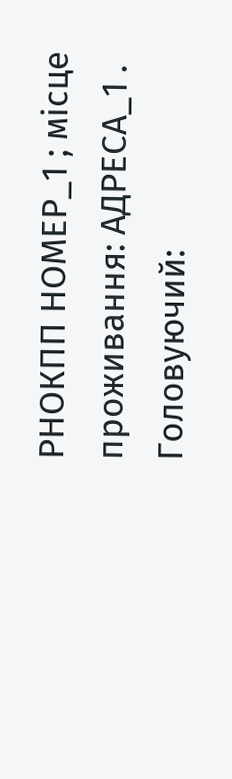РНОКПП НОМЕР_1 ; місце проживання: АДРЕСА_1 .
Головуючий: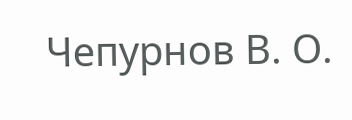Чепурнов В. О.